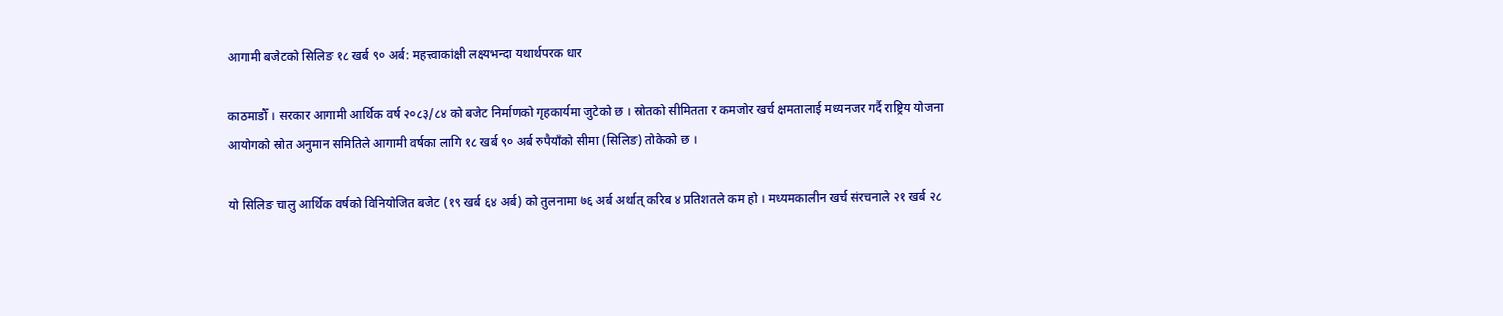आगामी बजेटको सिलिङ १८ खर्ब ९० अर्ब: महत्त्वाकांक्षी लक्ष्यभन्दा यथार्थपरक धार

काठमाडौँ । सरकार आगामी आर्थिक वर्ष २०८३/८४ को बजेट निर्माणको गृहकार्यमा जुटेको छ । स्रोतको सीमितता र कमजोर खर्च क्षमतालाई मध्यनजर गर्दै राष्ट्रिय योजना आयोगको स्रोत अनुमान समितिले आगामी वर्षका लागि १८ खर्ब ९० अर्ब रुपैयाँको सीमा (सिलिङ) तोकेको छ ।

यो सिलिङ चालु आर्थिक वर्षको विनियोजित बजेट (१९ खर्ब ६४ अर्ब) को तुलनामा ७६ अर्ब अर्थात् करिब ४ प्रतिशतले कम हो । मध्यमकालीन खर्च संरचनाले २१ खर्ब २८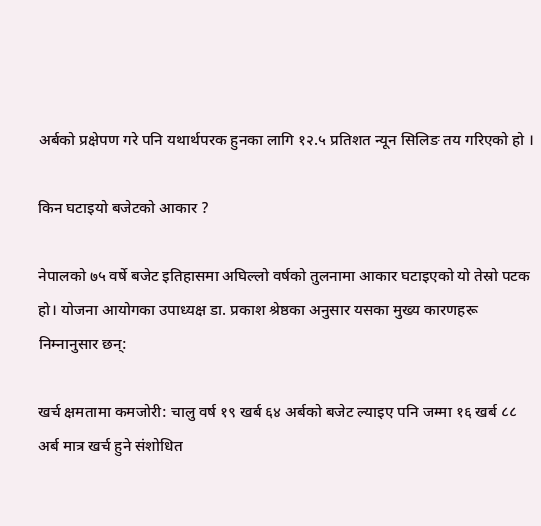अर्बको प्रक्षेपण गरे पनि यथार्थपरक हुनका लागि १२.५ प्रतिशत न्यून सिलिङ तय गरिएको हो ।

किन घटाइयो बजेटको आकार ?

नेपालको ७५ वर्षे बजेट इतिहासमा अघिल्लो वर्षको तुलनामा आकार घटाइएको यो तेस्रो पटक हो। योजना आयोगका उपाध्यक्ष डा. प्रकाश श्रेष्ठका अनुसार यसका मुख्य कारणहरू निम्नानुसार छन्:

खर्च क्षमतामा कमजोरी: चालु वर्ष १९ खर्ब ६४ अर्बको बजेट ल्याइए पनि जम्मा १६ खर्ब ८८ अर्ब मात्र खर्च हुने संशोधित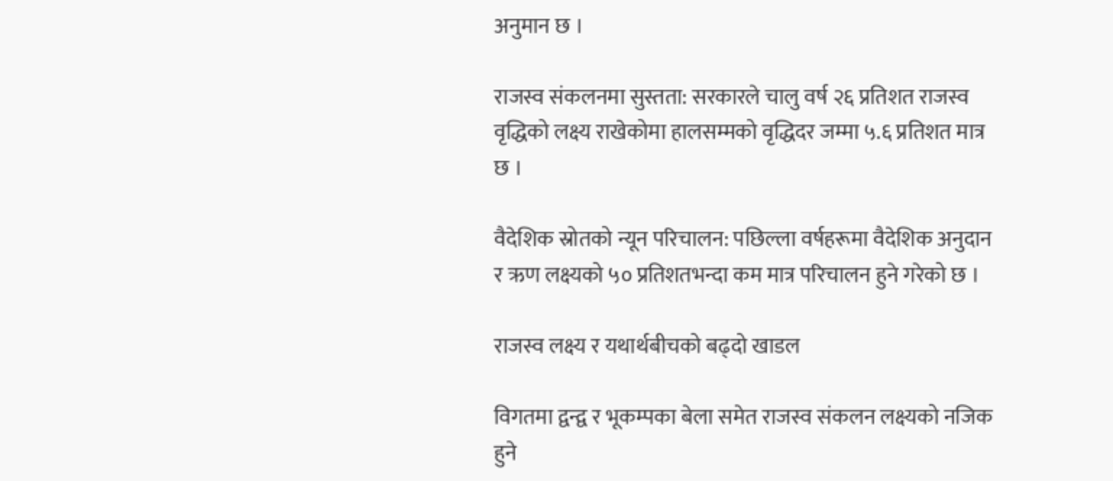अनुमान छ ।

राजस्व संकलनमा सुस्तता: सरकारले चालु वर्ष २६ प्रतिशत राजस्व वृद्धिको लक्ष्य राखेकोमा हालसम्मको वृद्धिदर जम्मा ५.६ प्रतिशत मात्र छ ।

वैदेशिक स्रोतको न्यून परिचालन: पछिल्ला वर्षहरूमा वैदेशिक अनुदान र ऋण लक्ष्यको ५० प्रतिशतभन्दा कम मात्र परिचालन हुने गरेको छ ।

राजस्व लक्ष्य र यथार्थबीचको बढ्दो खाडल

विगतमा द्वन्द्व र भूकम्पका बेला समेत राजस्व संकलन लक्ष्यको नजिक हुने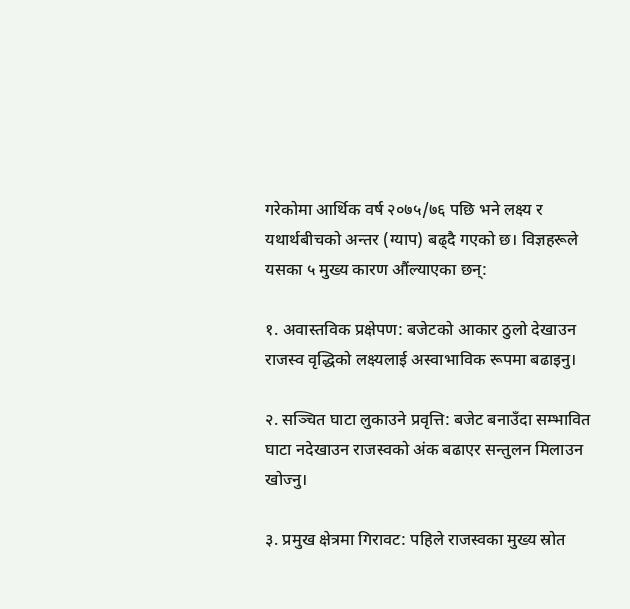गरेकोमा आर्थिक वर्ष २०७५/७६ पछि भने लक्ष्य र यथार्थबीचको अन्तर (ग्याप) बढ्दै गएको छ। विज्ञहरूले यसका ५ मुख्य कारण औंल्याएका छन्:

१. अवास्तविक प्रक्षेपण: बजेटको आकार ठुलो देखाउन राजस्व वृद्धिको लक्ष्यलाई अस्वाभाविक रूपमा बढाइनु।

२. सञ्चित घाटा लुकाउने प्रवृत्ति: बजेट बनाउँदा सम्भावित घाटा नदेखाउन राजस्वको अंक बढाएर सन्तुलन मिलाउन खोज्नु।

३. प्रमुख क्षेत्रमा गिरावट: पहिले राजस्वका मुख्य स्रोत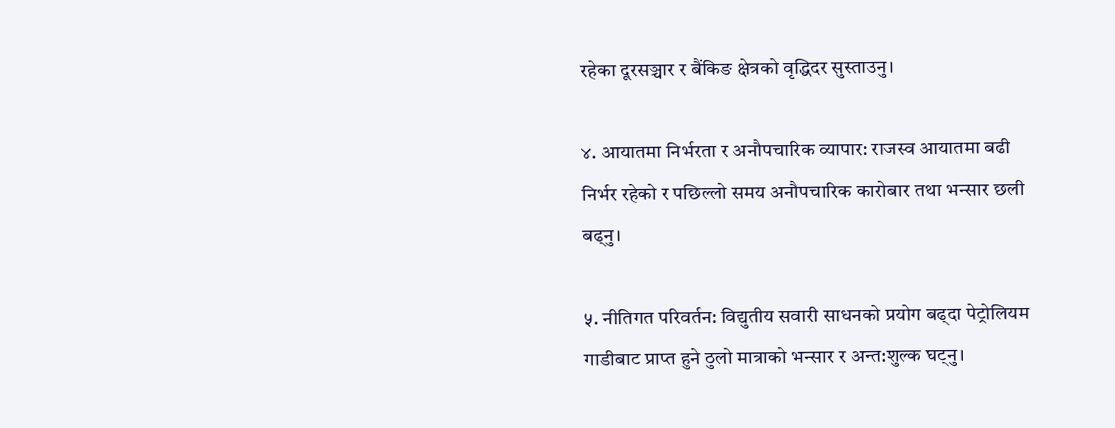रहेका दूरसञ्चार र बैंकिङ क्षेत्रको वृद्धिदर सुस्ताउनु।

४. आयातमा निर्भरता र अनौपचारिक व्यापार: राजस्व आयातमा बढी निर्भर रहेको र पछिल्लो समय अनौपचारिक कारोबार तथा भन्सार छली बढ्नु।

५. नीतिगत परिवर्तन: विद्युतीय सवारी साधनको प्रयोग बढ्दा पेट्रोलियम गाडीबाट प्राप्त हुने ठुलो मात्राको भन्सार र अन्त:शुल्क घट्नु।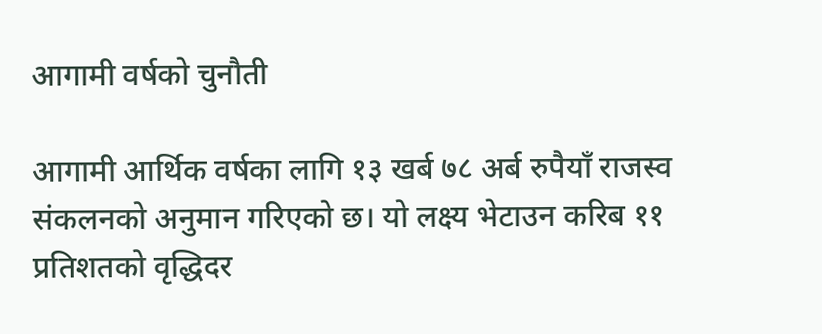आगामी वर्षको चुनौती

आगामी आर्थिक वर्षका लागि १३ खर्ब ७८ अर्ब रुपैयाँ राजस्व संकलनको अनुमान गरिएको छ। यो लक्ष्य भेटाउन करिब ११ प्रतिशतको वृद्धिदर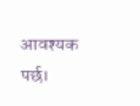आवश्यक पर्छ।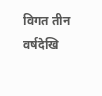विगत तीन वर्षदेखि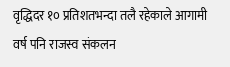वृद्धिदर १० प्रतिशतभन्दा तलै रहेकाले आगामी वर्ष पनि राजस्व संकलन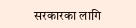सरकारका लागि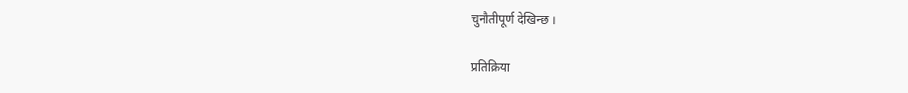चुनौतीपूर्ण देखिन्छ ।

प्रतिक्रिया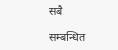सबै

सम्बन्धित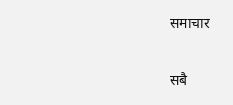समाचार

सबै